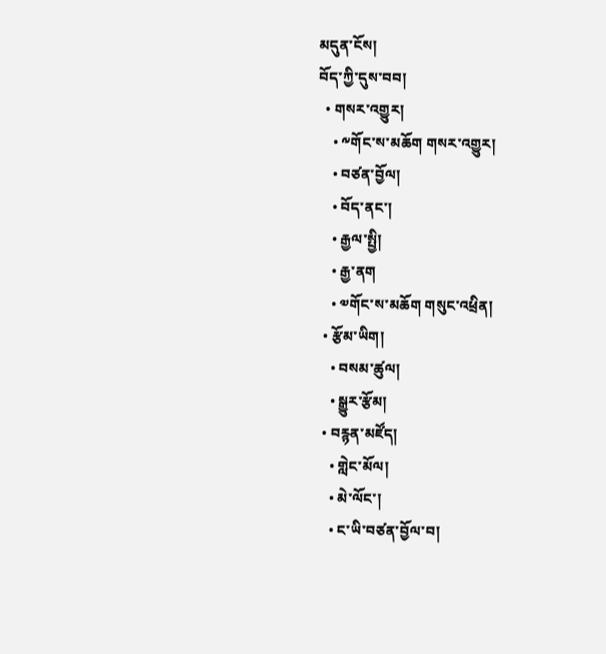མདུན་ངོས།
བོད་ཀྱི་དུས་བབ།
  • གསར་འགྱུར།
    • ༸གོང་ས་མཆོག གསར་འགྱུར།
    • བཙན་བྱོལ།
    • བོད་ནང་།
    • རྒྱལ་སྤྱི།
    • རྒྱ་ནག
    • ༧གོང་ས་མཆོག གསུང་འཕྲིན།
  • རྩོམ་ཡིག།
    • བསམ་ཚུལ།
    • སྒྱུར་རྩོམ།
  • བརྙན་མཛོད།
    • གླེང་མོལ།
    • མེ་ལོང་།
    • ང་ཡི་བཙན་བྱོལ་བ།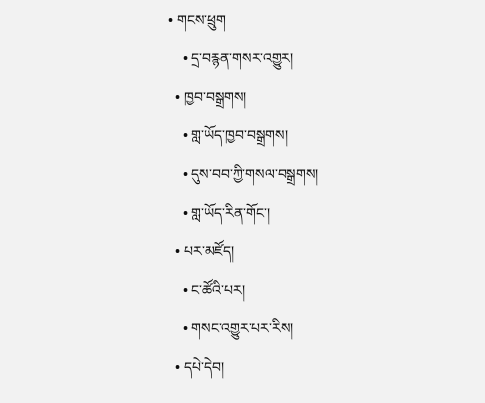• གངས་ཕྲུག
    • དྲ་བརྙན་གསར་འགྱུར།
  • ཁྱབ་བསྒྲགས།
    • གླ་ཡོད་ཁྱབ་བསྒྲགས།
    • དུས་བབ་ཀྱི་གསལ་བསྒྲགས།
    • གླ་ཡོད་རིན་གོང་།
  • པར་མཛོད།
    • ང་ཚོའི་པར།
    • གསང་འགྱུར་པར་རིས།
  • དཔེ་དེབ།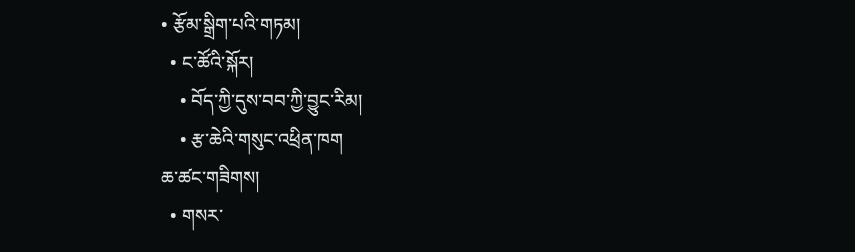• རྩོམ་སྒྲིག་པའི་གཏམ།
  • ང་ཚོའི་སྐོར།
    • བོད་ཀྱི་དུས་བབ་ཀྱི་བྱུང་རིམ།
    • རྩ་ཆེའི་གསུང་འཕྲིན་ཁག
ཆ་ཚང་གཟིགས།
  • གསར་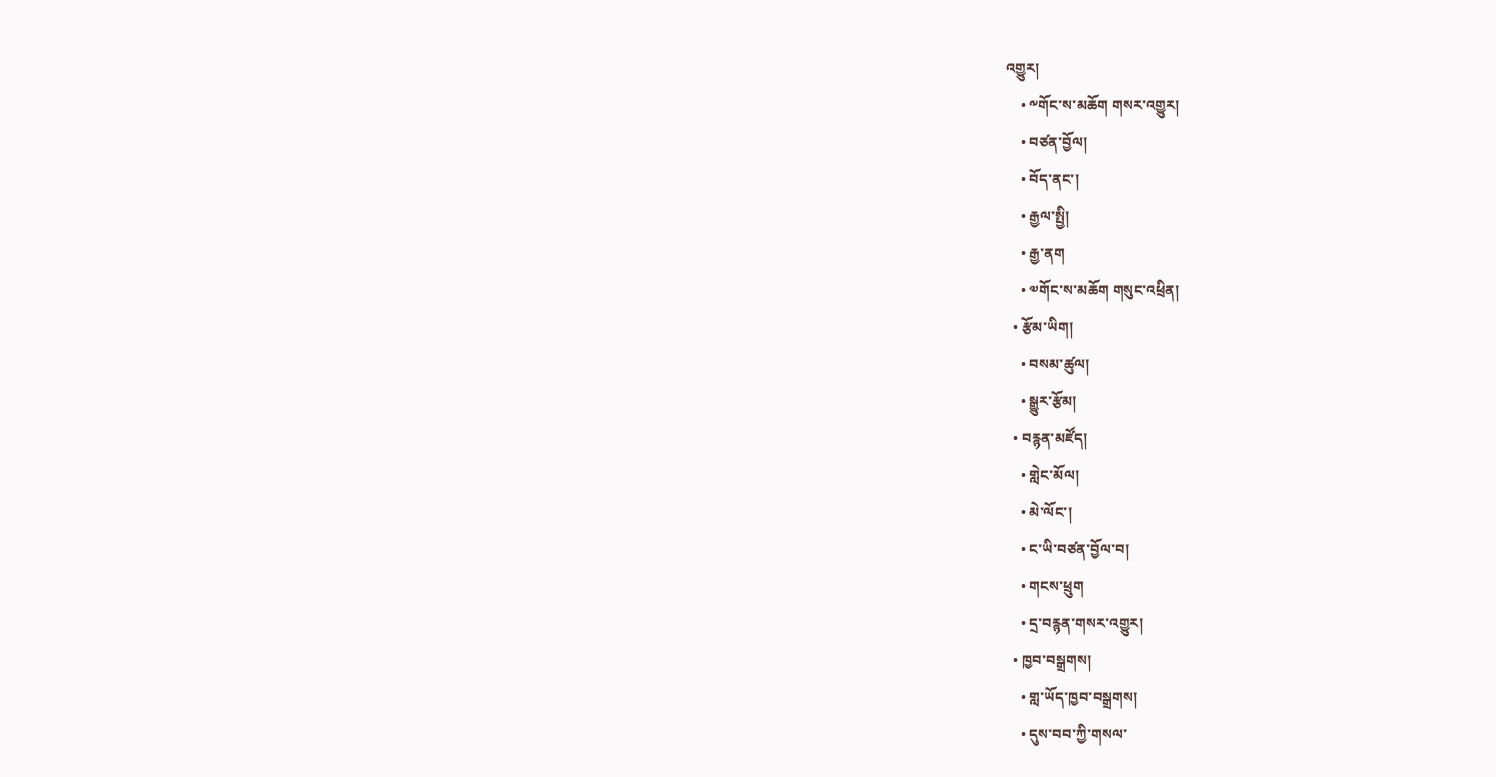འགྱུར།
    • ༸གོང་ས་མཆོག གསར་འགྱུར།
    • བཙན་བྱོལ།
    • བོད་ནང་།
    • རྒྱལ་སྤྱི།
    • རྒྱ་ནག
    • ༧གོང་ས་མཆོག གསུང་འཕྲིན།
  • རྩོམ་ཡིག།
    • བསམ་ཚུལ།
    • སྒྱུར་རྩོམ།
  • བརྙན་མཛོད།
    • གླེང་མོལ།
    • མེ་ལོང་།
    • ང་ཡི་བཙན་བྱོལ་བ།
    • གངས་ཕྲུག
    • དྲ་བརྙན་གསར་འགྱུར།
  • ཁྱབ་བསྒྲགས།
    • གླ་ཡོད་ཁྱབ་བསྒྲགས།
    • དུས་བབ་ཀྱི་གསལ་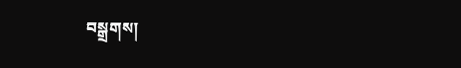བསྒྲགས།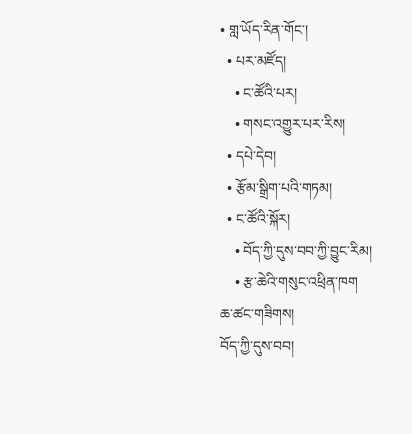• གླ་ཡོད་རིན་གོང་།
  • པར་མཛོད།
    • ང་ཚོའི་པར།
    • གསང་འགྱུར་པར་རིས།
  • དཔེ་དེབ།
  • རྩོམ་སྒྲིག་པའི་གཏམ།
  • ང་ཚོའི་སྐོར།
    • བོད་ཀྱི་དུས་བབ་ཀྱི་བྱུང་རིམ།
    • རྩ་ཆེའི་གསུང་འཕྲིན་ཁག
ཆ་ཚང་གཟིགས།
བོད་ཀྱི་དུས་བབ།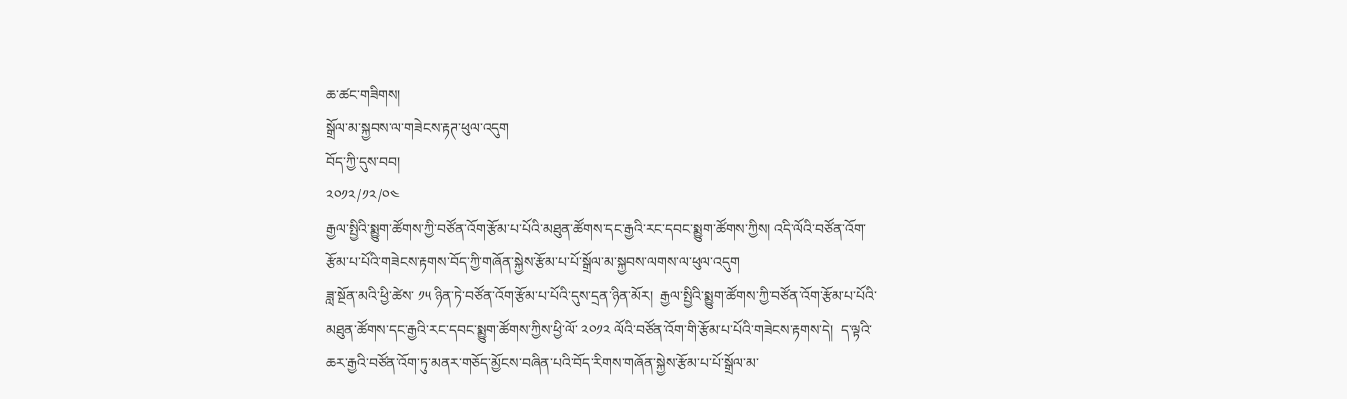ཆ་ཚང་གཟིགས།
སྒྲོལ་མ་སྐྱབས་ལ་གཟེངས་རྟཊ་ཕུལ་འདུག
བོད་ཀྱི་དུས་བབ།
༢༠༡༢/༡༢/༠༤
རྒྱལ་སྤྱིའི་སྨྱུག་ཚོགས་ཀྱི་བཙོན་འོག་རྩོམ་པ་པོའི་མཐུན་ཚོགས་དང་རྒྱའི་རང་དབང་སྨྱུག་ཚོགས་ཀྱིས། འདི་ལོའི་བཙོན་འོག་རྩོམ་པ་པོའི་གཟེངས་རྟགས་བོད་ཀྱི་གཞོན་སྐྱེས་རྩོམ་པ་པོ་སྒྲོལ་མ་སྐྱབས་ལགས་ལ་ཕུལ་འདུག
ཟླ་སྔོན་མའི་ཕྱི་ཚེས་ ༡༥ ཉིན་ཏེ་བཙོན་འོག་རྩོམ་པ་པོའི་དུས་དྲན་ཉིན་མོར།  རྒྱལ་སྤྱིའི་སྨྱུག་ཚོགས་ཀྱི་བཙོན་འོག་རྩོམ་པ་པོའི་མཐུན་ཚོགས་དང་རྒྱའི་རང་དབང་སྨྱུག་ཚོགས་ཀྱིས་ཕྱི་ལོ་ ༢༠༡༢ ལོའི་བཙོན་འོག་གི་རྩོམ་པ་པོའི་གཟེངས་རྟགས་དེ།  ད་ལྟའི་ཆར་རྒྱའི་བཙོན་འོག་ཏུ་མནར་གཅོད་མྱོངས་བཞིན་པའི་བོད་རིགས་གཞོན་སྐྱེས་རྩོམ་པ་པོ་སྒྲོལ་མ་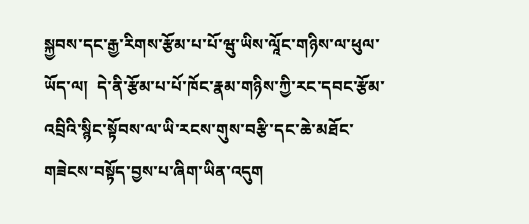སྐྱབས་དང་རྒྱ་རིགས་རྩོམ་པ་པོ་ཝུ་ཡིས་ལཱོང་གཉིས་ལ་ཕུལ་ཡོད་ལ།  དེ་ནི་རྩོམ་པ་པོ་ཁོང་རྣམ་གཉིས་ཀྱི་རང་དབང་རྩོམ་འབྲིའི་སྙིང་སྟོབས་ལ་ཡི་རངས་གུས་བརྩི་དང་ཆེ་མཐོང་གཟེངས་བསྟོད་བྱས་པ་ཞིག་ཡིན་འདུག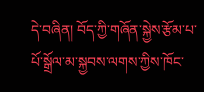དེ་བཞིན། བོད་ཀྱི་གཞོན་སྐྱེས་རྩོམ་པ་པོ་སྒྲོལ་མ་སྐྱབས་ལགས་ཀྱིས་ཁོང་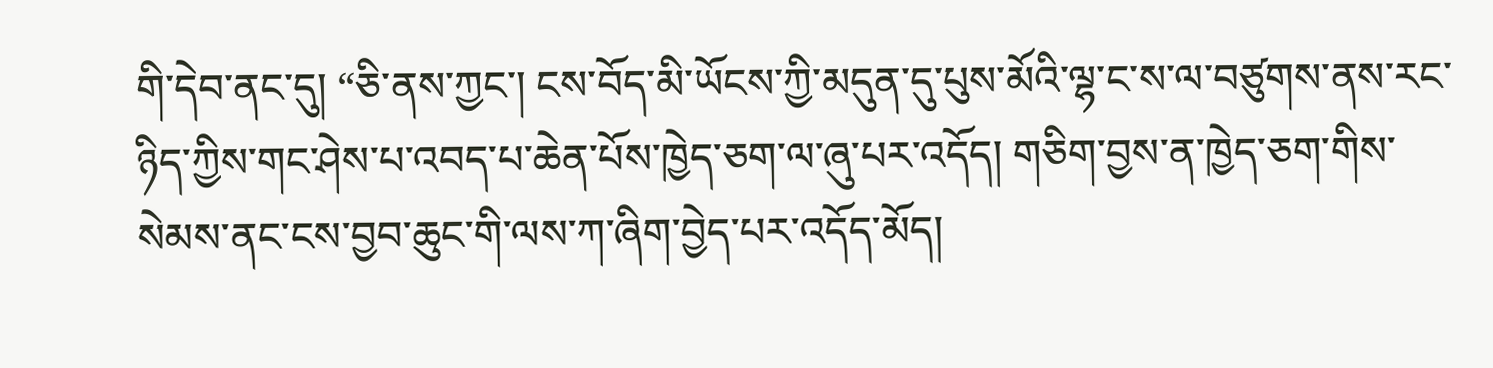གི་དེབ་ནང་དུ། “ཅི་ནས་ཀྱང་། ངས་བོད་མི་ཡོངས་ཀྱི་མདུན་དུ་པུས་མོའི་ལྷ་ང་ས་ལ་བཙུགས་ནས་རང་ཉིད་ཀྱིས་གང་ཤེས་པ་འབད་པ་ཆེན་པོས་ཁྱེད་ཅག་ལ་ཞུ་པར་འདོད། གཅིག་བྱས་ན་ཁྱེད་ཅག་གིས་སེམས་ནང་ངས་བྱབ་ཆུང་གི་ལས་ཀ་ཞིག་བྱེད་པར་འདོད་མོད།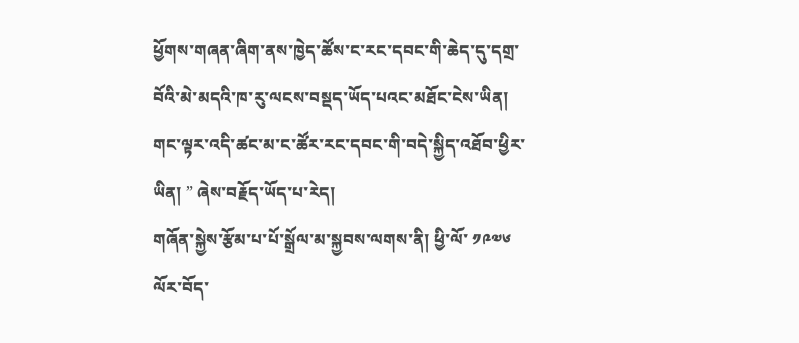ཕྱོགས་གཞན་ཞིག་ནས་ཁྱེད་ཚོས་ང་རང་དབང་གི་ཆེད་དུ་དགྲ་བོའི་མེ་མདའི་ཁ་རུ་ལངས་བསྡད་ཡོད་པའང་མཐོང་ངེས་ཡིན། གང་ལྟར་འདི་ཚང་མ་ང་ཚོར་རང་དབང་གི་བདེ་སྐྱིད་འཐོབ་ཕྱིར་ཡིན། ” ཞེས་བརྗོད་ཡོད་པ་རེད།
གཞོན་སྐྱེས་རྩོམ་པ་པོ་སྒྲོལ་མ་སྐྱབས་ལགས་ནི། ཕྱི་ལོ་ ༡༩༧༦ ལོར་བོད་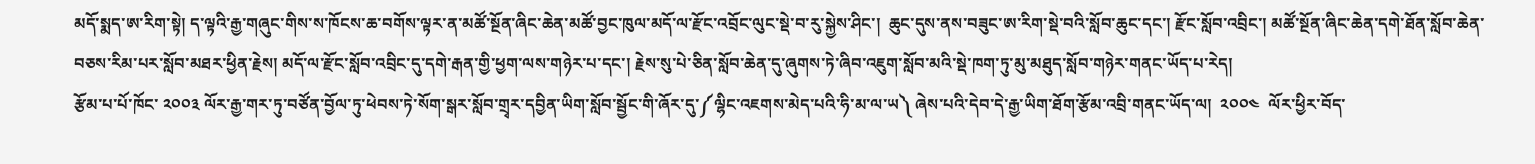མདོ་སྨད་ཨ་རིག་སྟེ། ད་ལྟའི་རྒྱ་གཞུང་གིས་ས་ཁོངས་ཆ་བགོས་ལྟར་ན་མཚོ་སྔོན་ཞིང་ཆེན་མཚོ་བྱང་ཁུལ་མདོ་ལ་རྫོང་འབྲོང་ལུང་སྡེ་བ་རུ་སྐྱེས་ཤིང་།  ཆུང་དུས་ནས་བཟུང་ཨ་རིག་སྡེ་བའི་སློབ་ཆུང་དང་། རྫོང་སློབ་འབྲིང་། མཚོ་སྔོན་ཞིང་ཆེན་དགེ་ཐོན་སློབ་ཆེན་བཅས་རིམ་པར་སློབ་མཐར་ཕྱིན་རྗེས། མདོ་ལ་རྫོང་སློབ་འབྲིང་དུ་དགེ་རྒན་གྱི་ཕྱག་ལས་གཉེར་པ་དང་། རྗེས་སུ་པེ་ཅིན་སློབ་ཆེན་དུ་ཞུགས་ཏེ་ཞིབ་འཇུག་སློབ་མའི་སྡེ་ཁག་ཏུ་མུ་མཐུད་སློབ་གཉེར་གནང་ཡོད་པ་རེད།
རྩོམ་པ་པོ་ཁོང་ ༢༠༠༣ ལོར་རྒྱ་གར་ཏུ་བཙོན་བྱོལ་ཏུ་ཕེབས་ཏེ་སོག་སྒར་སློབ་གྲྭར་དབྱིན་ཡིག་སློབ་སྦྱོང་གི་ཞོར་དུ་༼ལྷིང་འཇགས་མེད་པའི་ཧི་མ་ལ་ཡ༽ ཞེས་པའི་དེབ་དེ་རྒྱ་ཡིག་ཐོག་རྩོམ་འབྲི་གནང་ཡོད་ལ།  ༢༠༠༤  ལོར་ཕྱིར་བོད་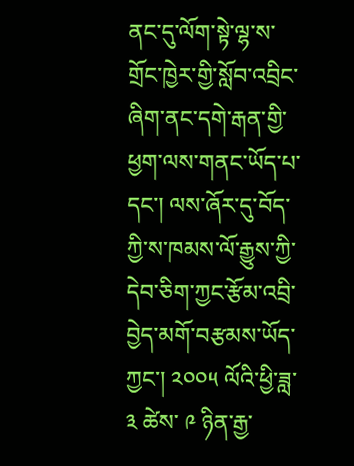ནང་དུ་ལོག་སྟེ་ལྷ་ས་གྲོང་ཁྱེར་གྱི་སློབ་འབྲིང་ཞིག་ནང་དགེ་རྒན་གྱི་ཕྱག་ལས་གནང་ཡོད་པ་དང་། ལས་ཞོར་དུ་བོད་ཀྱི་ས་ཁམས་ལོ་རྒྱུས་ཀྱི་དེབ་ཅིག་ཀྱང་རྩོམ་འབྲི་བྱེད་མགོ་བརྩམས་ཡོད་ཀྱང་། ༢༠༠༥ ལོའི་ཕྱི་ཟླ་ ༣ ཚེས་ ༩ ཉིན་རྒྱ་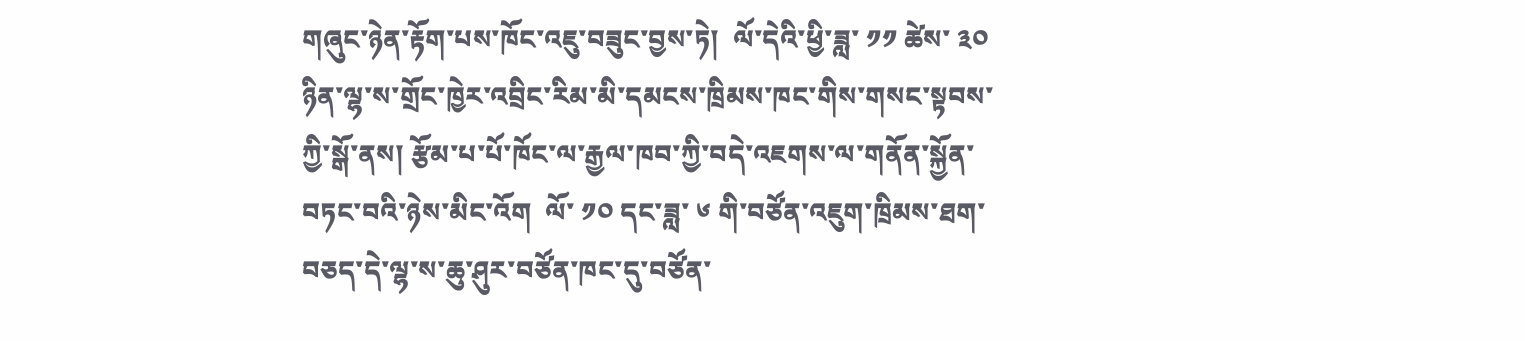གཞུང་ཉེན་རྟོག་པས་ཁོང་འཇུ་བཟུང་བྱས་ཏེ།  ལོ་དེའི་ཕྱི་ཟླ་ ༡༡ ཚེས་ ༣༠ ཉིན་ལྷ་ས་གྲོང་ཁྱེར་འབྲིང་རིམ་མི་དམངས་ཁྲིམས་ཁང་གིས་གསང་སྟབས་ཀྱི་སྒོ་ནས། རྩོམ་པ་པོ་ཁོང་ལ་རྒྱལ་ཁབ་ཀྱི་བདེ་འཇགས་ལ་གནོན་སྐྱོན་བཏང་བའི་ཉེས་མིང་འོག  ལོ་ ༡༠ དང་ཟླ་ ༦ གི་བཙོན་འཇུག་ཁྲིམས་ཐག་བཅད་དེ་ལྷ་ས་ཆུ་ཤུར་བཙོན་ཁང་དུ་བཙོན་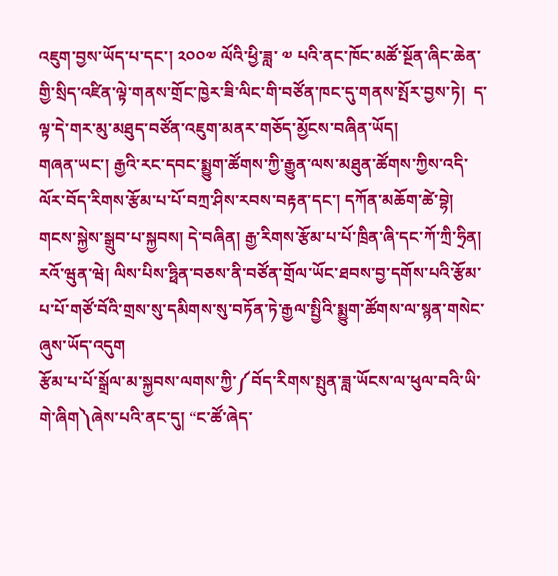འཇུག་བྱས་ཡོད་པ་དང་། ༢༠༠༧ ལོའི་ཕྱི་ཟླ་ ༧ པའི་ནང་ཁོང་མཚོ་སྔོན་ཞིང་ཆེན་གྱི་སྲིད་འཛིན་ལྟེ་གནས་གྲོང་ཁྱེར་ཟི་ལིང་གི་བཙོན་ཁང་དུ་གནས་སྤོར་བྱས་ཏེ།  ད་ལྟ་དེ་གར་མུ་མཐུད་བཙོན་འཇུག་མནར་གཅོད་མྱོངས་བཞིན་ཡོད།
གཞན་ཡང་། རྒྱའི་རང་དབང་སྨྱུག་ཚོགས་ཀྱི་རྒྱུན་ལས་མཐུན་ཚོགས་ཀྱིས་འདི་ལོར་བོད་རིགས་རྩོམ་པ་པོ་བཀྲ་ཤིས་རབས་བརྟན་དང་། དཀོན་མཆོག་ཚེ་བྷེ། གངས་སྐྱེས་སྒྲུབ་པ་སྐྱབས། དེ་བཞིན། རྒྱ་རིགས་རྩོམ་པ་པོ་ཁྲིན་ཞི་དང་ཀོ་ཀྲི་ཧྲིན། རའོ་ཝུན་ཝེ། ལིས་པིས་ཧྥིན་བཅས་ནི་བཙོན་གྲོལ་ཡོང་ཐབས་བྱ་དགོས་པའི་རྩོམ་པ་པོ་གཙོ་བོའི་གྲས་སུ་དམིགས་སུ་བཏོན་ཏེ་རྒྱལ་སྤྱིའི་སྨྱུག་ཚོགས་ལ་སྙན་གསེང་ཞུས་ཡོད་འདུག
རྩོམ་པ་པོ་སྒྲོལ་མ་སྐྱབས་ལགས་ཀྱི་༼བོད་རིགས་སྤུན་ཟླ་ཡོངས་ལ་ཕུལ་བའི་ཡི་གེ་ཞིག༽ཞེས་པའི་ནང་དུ། “ང་ཚོ་ཞེད་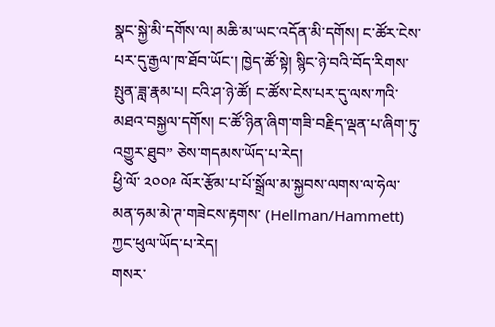སྣང་སྐྱེ་མི་དགོས་ལ། མཆི་མ་ཡང་འདོན་མི་དགོས། ང་ཚོར་ངེས་པར་དུ་རྒྱལ་ཁ་ཐོབ་ཡོང་། ཁྱེད་ཚོ་སྟེ། སྙིང་ཉེ་བའི་བོད་རིགས་སྤུན་ཟླ་རྣམ་པ། ངའི་ཤ་ཉེ་ཚོ། ང་ཚོས་ངེས་པར་དུ་ལས་ཀའི་མཐའ་བསྐྱལ་དགོས། ང་ཚོ་ཉིན་ཞིག་གཟི་བརྗིད་ལྡན་པ་ཞིག་ཏུ་འགྱུར་ཐུབ” ཅེས་གདམས་ཡོད་པ་རེད།
ཕྱི་ལོ་ ༢༠༠༩ ལོར་རྩོམ་པ་པོ་སྒྲོལ་མ་སྐྱབས་ལགས་ལ་ཧེལ་མན་ཧམ་མེ་ཊ་གཟེངས་རྟགས་ (Hellman/Hammett) ཀྱང་ཕུལ་ཡོད་པ་རེད།
གསར་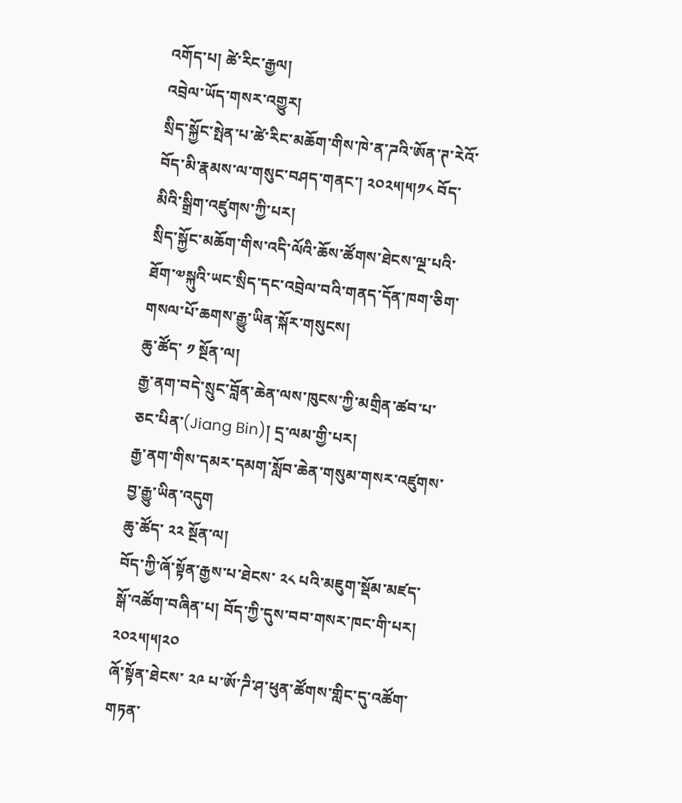འགོད་པ། ཚེ་རིང་རྒྱལ།
འབྲེལ་ཡོད་གསར་འགྱུར།
སྲིད་སྐྱོང་སྤེན་པ་ཚེ་རིང་མཆོག་གིས་ཁེ་ན་ཌའི་ཨོན་ཊ་རེའོ་བོད་མི་རྣམས་ལ་གསུང་བཤད་གནང་། ༢༠༢༥།༥།༡༨ བོད་མིའི་སྒྲིག་འཛུགས་ཀྱི་པར།
སྲིད་སྐྱོང་མཆོག་གིས་འདི་ལོའི་ཆོས་ཚོགས་ཐེངས་ལྔ་པའི་ཐོག་༧སྐུའི་ཡང་སྲིད་དང་འབྲེལ་བའི་གནད་དོན་ཁག་ཅིག་གསལ་པོ་ཆགས་རྒྱུ་ཡིན་སྐོར་གསུངས།
ཆུ་ཚོད་ ༡ སྔོན་ལ།
རྒྱ་ནག་བདེ་སྲུང་བློན་ཆེན་ལས་ཁུངས་ཀྱི་མགྲིན་ཚབ་པ་ཅང་པིན་(Jiang Bin)། དྲ་ལམ་གྱི་པར།
རྒྱ་ནག་གིས་དམར་དམག་སློབ་ཆེན་གསུམ་གསར་འཛུགས་བྱ་རྒྱུ་ཡིན་འདུག
ཆུ་ཚོད་ ༢༢ སྔོན་ལ།
བོད་ཀྱི་ཞོ་སྟོན་རྒྱས་པ་ཐེངས་ ༢༨ པའི་མཇུག་སྡོམ་མཛད་སྒོ་འཚོག་བཞིན་པ། བོད་ཀྱི་དུས་བབ་གསར་ཁང་གི་པར། ༢༠༢༥།༥།༢༠
ཞོ་སྟོན་ཐེངས་ ༢༩ པ་ཨོ་ཌི་ཤ་ཕུན་ཚོགས་གླིང་དུ་འཚོག་གཏན་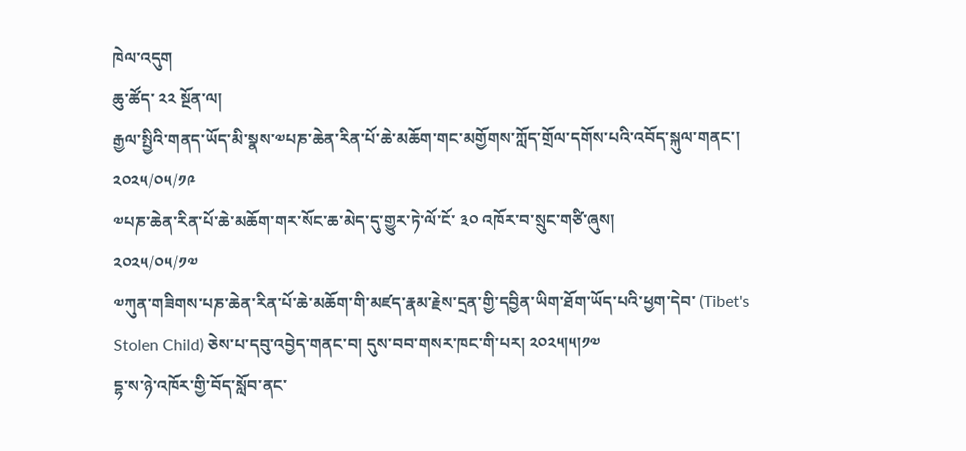ཁེལ་འདུག
ཆུ་ཚོད་ ༢༢ སྔོན་ལ།
རྒྱལ་སྤྱིའི་གནད་ཡོད་མི་སྣས་༧པཎ་ཆེན་རིན་པོ་ཆེ་མཆོག་གང་མགྱོགས་ཀློད་གྲོལ་དགོས་པའི་འབོད་སྐུལ་གནང་།
༢༠༢༥/༠༥/༡༩
༧པཎ་ཆེན་རིན་པོ་ཆེ་མཆོག་གར་སོང་ཆ་མེད་དུ་གྱུར་ཏེ་ལོ་ངོ་ ༣༠ འཁོར་བ་སྲུང་གཙི་ཞུས།
༢༠༢༥/༠༥/༡༧
༧ཀུན་གཟིགས་པཎ་ཆེན་རིན་པོ་ཆེ་མཆོག་གི་མཛད་རྣམ་རྗེས་དྲན་གྱི་དབྱིན་ཡིག་ཐོག་ཡོད་པའི་ཕྱག་དེབ་ (Tibet's Stolen Child) ཅེས་པ་དབུ་འབྱེད་གནང་བ། དུས་བབ་གསར་ཁང་གི་པར། ༢༠༢༥།༥།༡༧
དྷ་ས་ཉེ་འཁོར་གྱི་བོད་སློབ་ནང་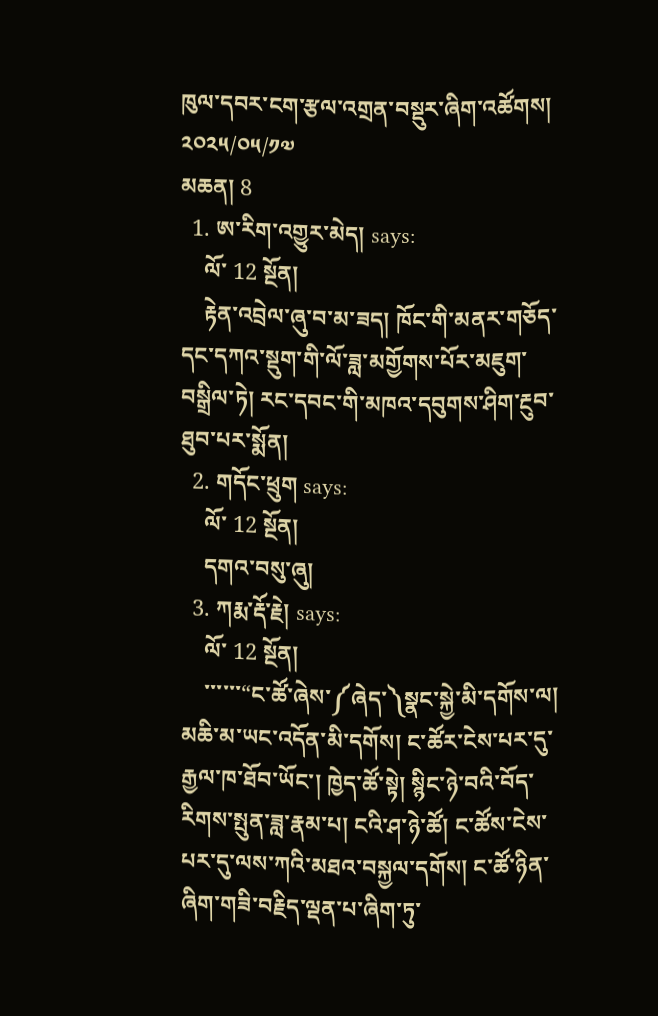ཁུལ་དབར་ངག་རྩལ་འགྲན་བསྡུར་ཞིག་འཚོགས།
༢༠༢༥/༠༥/༡༧
མཆན། 8
  1. ཨ་རིག་འགྱུར་མེད། says:
    ལོ་ 12 སྔོན།
    རྟེན་འབྲེལ་ཞུ་བ་མ་ཟད། ཁོང་གི་མནར་གཅོད་དང་དཀའ་སྡུག་གི་ལོ་ཟླ་མགྱོགས་པོར་མཇུག་བསྒྲིལ་ཏེ། རང་དབང་གི་མཁའ་དབུགས་ཤིག་རྔུབ་ཐུབ་པར་སྨོན།
  2. གདོང་ཕྲུག says:
    ལོ་ 12 སྔོན།
    དགའ་བསུ་ཞུ།
  3. ཀརྨ་རྡོ་རྗེ། says:
    ལོ་ 12 སྔོན།
    ་་་་་་“ང་ཚོ་ཞེས་༼ཞེད་༽སྣང་སྐྱེ་མི་དགོས་ལ། མཆི་མ་ཡང་འདོན་མི་དགོས། ང་ཚོར་ངེས་པར་དུ་རྒྱལ་ཁ་ཐོབ་ཡོང་། ཁྱེད་ཚོ་སྟེ། སྙིང་ཉེ་བའི་བོད་རིགས་སྤུན་ཟླ་རྣམ་པ། ངའི་ཤ་ཉེ་ཚོ། ང་ཚོས་ངེས་པར་དུ་ལས་ཀའི་མཐའ་བསྐྱལ་དགོས། ང་ཚོ་ཉིན་ཞིག་གཟི་བརྗིད་ལྡན་པ་ཞིག་ཏུ་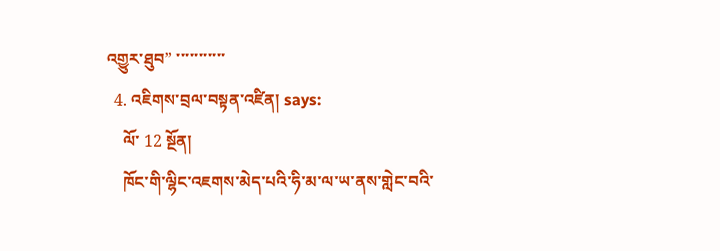འགྱུར་ཐུབ” ་་་་་་་་་་་
  4. འཇིགས་བྲལ་བསྟན་འཛིན། says:
    ལོ་ 12 སྔོན།
    ཁོང་གི་ལྷིང་འཇགས་མེད་པའི་ཧི་མ་ལ་ཡ་ནས་གླེང་བའི་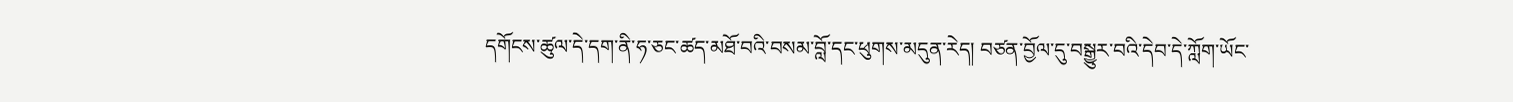དགོངས་ཚུལ་དེ་དག་ནི་ཧ་ཅང་ཚད་མཐོ་བའི་བསམ་བློ་དང་ཕུགས་མདུན་རེད། བཙན་བྱོལ་དུ་བསྒྱུར་བའི་དེབ་དེ་ཀློག་ཡོང་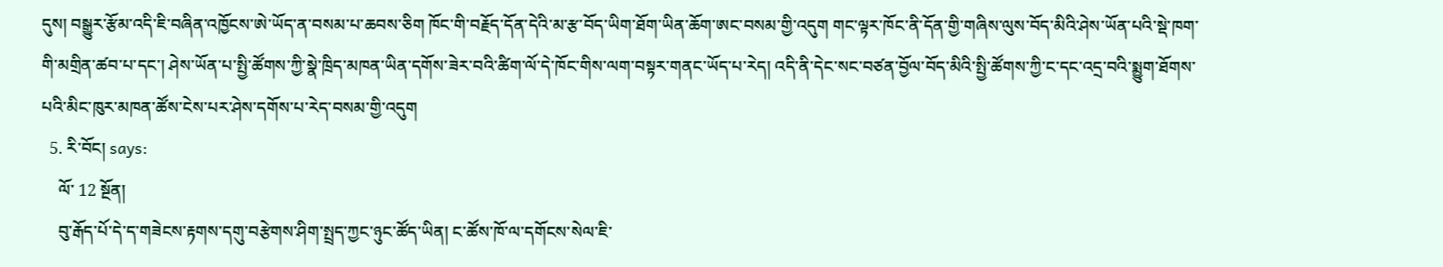དུས། བསྒྱུར་རྩོམ་འདི་ཇི་བཞིན་འཁྱོངས་ཨེ་ཡོད་ན་བསམ་པ་ཆབས་ཅིག ཁོང་གི་བརྗོད་དོན་དེའི་མ་རྩ་བོད་ཡིག་ཐོག་ཡིན་ཆོག་ཨང་བསམ་གྱི་འདུག གང་ལྟར་ཁོང་ནི་དོན་གྱི་གཞིས་ལུས་བོད་མིའི་ཤེས་ཡོན་པའི་སྡེ་ཁག་གི་མགྲིན་ཚབ་པ་དང་། ཤེས་ཡོན་པ་སྤྱི་ཚོགས་ཀྱི་སྣེ་ཁྲིད་མཁན་ཡིན་དགོས་ཟེར་བའི་ཚིག་ལོ་དེ་ཁོང་གིས་ལག་བསྟར་གནང་ཡོད་པ་རེད། འདི་ནི་དེང་སང་བཙན་བྱོལ་བོད་མིའི་སྤྱི་ཚོགས་ཀྱི་ང་དང་འདྲ་བའི་སྨྱུག་ཐོགས་པའི་མིང་ཁུར་མཁན་ཚོས་ངེས་པར་ཤེས་དགོས་པ་རེད་བསམ་གྱི་འདུག
  5. རི་བོང། says:
    ལོ་ 12 སྔོན།
    བུ་རྒོད་པོ་དེ་ད་གཟེངས་རྟགས་དགུ་བརྩེགས་ཤིག་སྤྲད་ཀྱང་ཉུང་ཚོད་ཡིན། ང་ཚོས་ཁོ་ལ་དགོངས་སེལ་ཇི་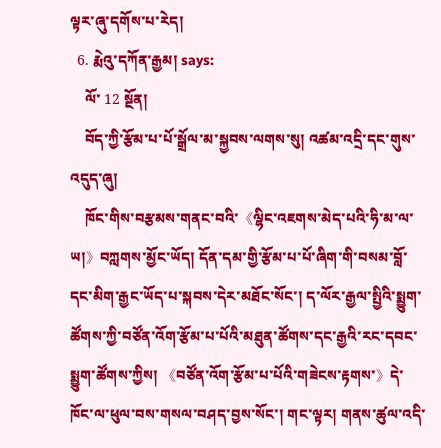ལྟར་ཞུ་དགོས་པ་རེད།
  6. རྨེའུ་དཀོན་རྒྱམ། says:
    ལོ་ 12 སྔོན།
    བོད་ཀྱི་རྩོམ་པ་པོ་སྒྲོལ་མ་སྐྱབས་ལགས་སུ། འཚམ་འདྲི་དང་གུས་འདུད་ཞུ།
    ཁོང་གིས་བརྩམས་གནང་བའི་《ལྷིང་འཇགས་མེད་པའི་ཧི་མ་ལ་ཡ།》བཀླགས་མྱོང་ཡོད། དོན་དམ་གྱི་རྩོམ་པ་པོ་ཞིག་གི་བསམ་བློ་དང་མིག་རྒྱང་ཡོད་པ་སྐབས་དེར་མཐོང་སོང་། ད་ལོར་རྒྱལ་སྤྱིའི་སྨྱུག་ཚོགས་ཀྱི་བཙོན་འོག་རྩོམ་པ་པོའི་མཐུན་ཚོགས་དང་རྒྱའི་རང་དབང་སྨྱུག་ཚོགས་ཀྱིས། 《བཙོན་འོག་རྩོམ་པ་པོའི་གཟེངས་རྟགས་》དེ་ཁོང་ལ་ཕུལ་བས་གསལ་བཤད་བྱས་སོང་། གང་ལྟར། གནས་ཚུལ་འདི་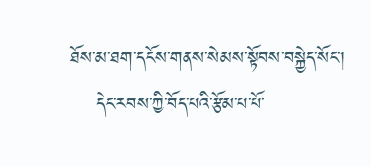ཐོས་མ་ཐག་དངོས་གནས་སེམས་སྟོབས་བསྐྱེད་སོང་།
    དེང་རབས་ཀྱི་བོད་པའི་རྩོམ་པ་པོ་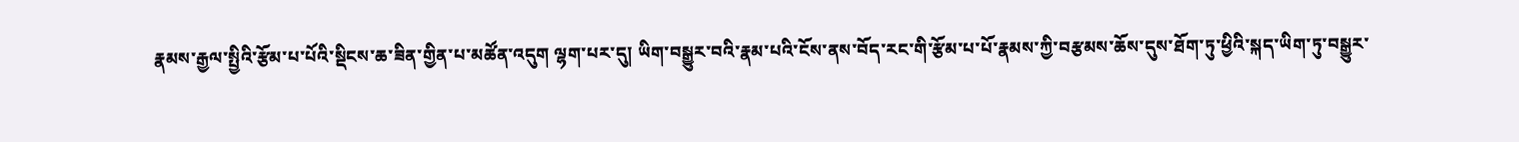རྣམས་རྒྱལ་སྤྱིའི་རྩོམ་པ་པོའི་སྡིངས་ཆ་ཟིན་གྱིན་པ་མཚོན་འདུག ལྷག་པར་དུ། ཡིག་བསྒྱུར་བའི་རྣམ་པའི་ངོས་ནས་བོད་རང་གི་རྩོམ་པ་པོ་རྣམས་ཀྱི་བརྩམས་ཆོས་དུས་ཐོག་ཏུ་ཕྱིའི་སྐད་ཡིག་ཏུ་བསྒྱུར་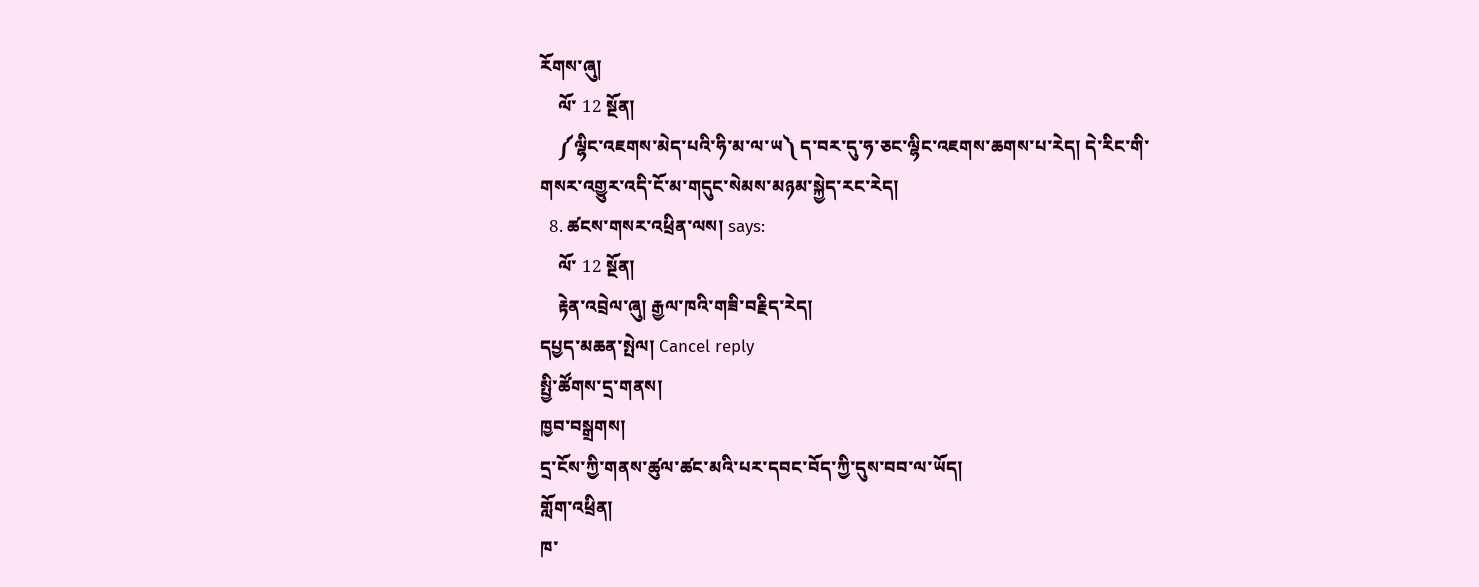རོགས་ཞུ།
    ལོ་ 12 སྔོན།
    ༼ལྷིང་འཇགས་མེད་པའི་ཧི་མ་ལ་ཡ༽ ད་བར་དུ་ཧ་ཅང་ལྷིང་འཇགས་ཆགས་པ་རེད། དེ་རིང་གི་གསར་འགྱུར་འདི་ངོ་མ་གདུང་སེམས་མཉམ་སྐྱེད་རང་རེད།
  8. ཚངས་གསར་འཕྲིན་ལས། says:
    ལོ་ 12 སྔོན།
    རྟེན་འབྲེལ་ཞུ། རྒྱལ་ཁའི་གཟི་བརྗིད་རེད།
དཔྱད་མཆན་སྤེལ། Cancel reply
སྤྱི་ཚོགས་དྲ་གནས།
ཁྱབ་བསྒྲགས།
དྲ་ངོས་ཀྱི་གནས་ཚུལ་ཚང་མའི་པར་དབང་བོད་ཀྱི་དུས་བབ་ལ་ཡོད།
གློག་འཕྲིན།
ཁ་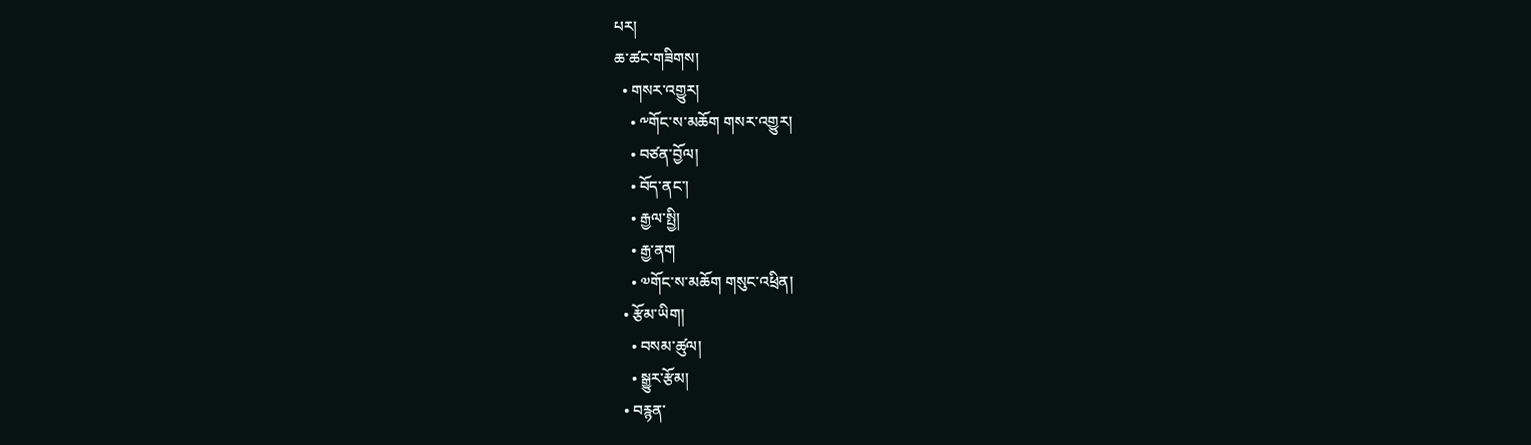པར།
ཆ་ཚང་གཟིགས།
  • གསར་འགྱུར།
    • ༸གོང་ས་མཆོག གསར་འགྱུར།
    • བཙན་བྱོལ།
    • བོད་ནང་།
    • རྒྱལ་སྤྱི།
    • རྒྱ་ནག
    • ༧གོང་ས་མཆོག གསུང་འཕྲིན།
  • རྩོམ་ཡིག།
    • བསམ་ཚུལ།
    • སྒྱུར་རྩོམ།
  • བརྙན་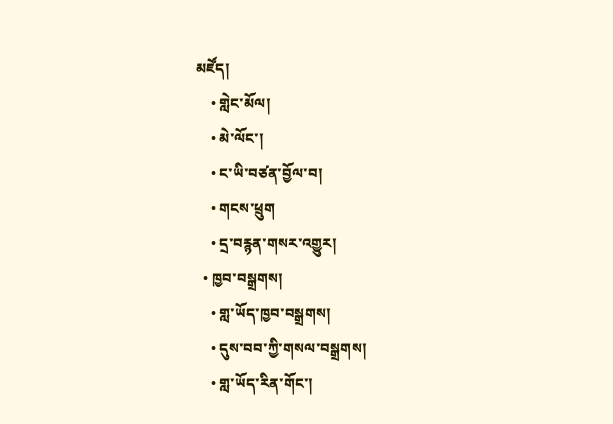མཛོད།
    • གླེང་མོལ།
    • མེ་ལོང་།
    • ང་ཡི་བཙན་བྱོལ་བ།
    • གངས་ཕྲུག
    • དྲ་བརྙན་གསར་འགྱུར།
  • ཁྱབ་བསྒྲགས།
    • གླ་ཡོད་ཁྱབ་བསྒྲགས།
    • དུས་བབ་ཀྱི་གསལ་བསྒྲགས།
    • གླ་ཡོད་རིན་གོང་།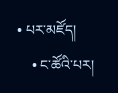• པར་མཛོད།
    • ང་ཚོའི་པར།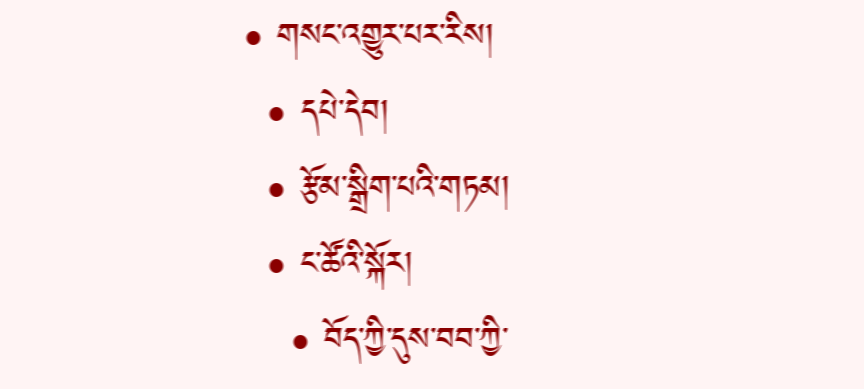• གསང་འགྱུར་པར་རིས།
  • དཔེ་དེབ།
  • རྩོམ་སྒྲིག་པའི་གཏམ།
  • ང་ཚོའི་སྐོར།
    • བོད་ཀྱི་དུས་བབ་ཀྱི་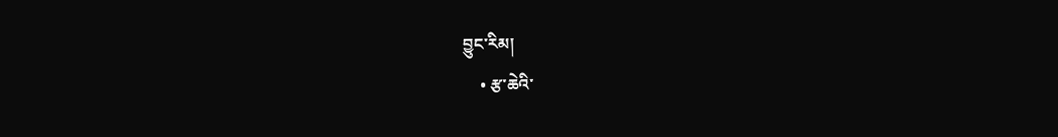བྱུང་རིམ།
    • རྩ་ཆེའི་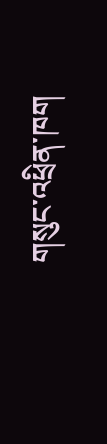གསུང་འཕྲིན་ཁག